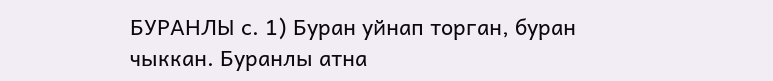БУРАНЛЫ с. 1) Буран уйнап торган, буран чыккан. Буранлы атна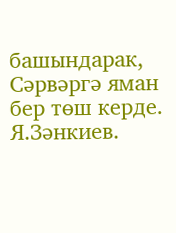башындарак, Сәрвәргә яман бер төш керде. Я.Зәнкиев.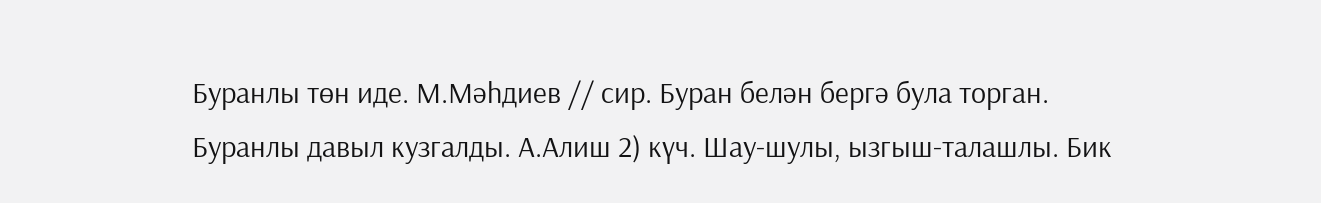Буранлы төн иде. М.Мәһдиев // сир. Буран белән бергә була торган. Буранлы давыл кузгалды. А.Алиш 2) күч. Шау-шулы, ызгыш-талашлы. Бик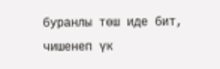буранлы төш иде бит, чишенеп үк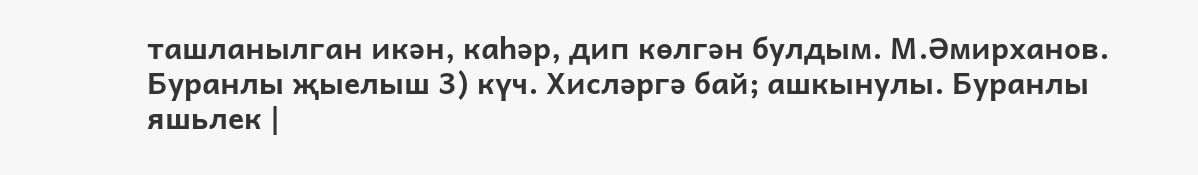ташланылган икән, каһәр, дип көлгән булдым. М.Әмирханов. Буранлы җыелыш 3) күч. Хисләргә бай; ашкынулы. Буранлы яшьлек |